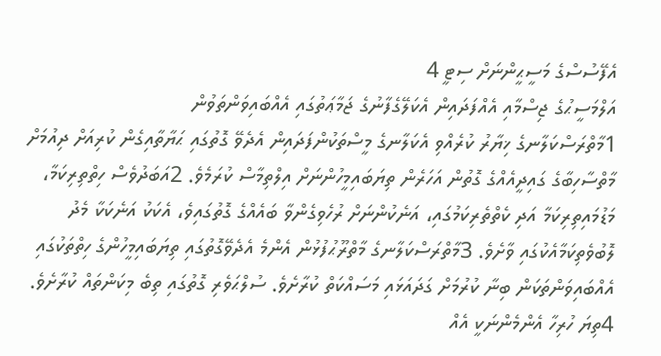އެފޭސުސްގެ މަސީޙީންނަށް ސިޓީ 4
އަލްމަސީޙުގެ ޖިސްމާއި އެއްފަދައިން އެކަލޭގެފާނުގެ ޖަމާޢަތުގައި އެއްބައިވަންތަވުން
1މާތްރަސްކަލާނގެ ޚިޔާރު ކުރެއްވި އެކަލާނގެ މީސްތަކުންފަދައިން އެދެވޭ ގޮތުގައި ޙަޔާތާއިގެން ކުރިއަށް ދިއުމަށް މާތްސާހިބާގެ ގައިދީއެއްގެ ގޮތުން އަހަރެން ތިޔަބައިމީހުންނަށް އިލްތިމާސް ކުރަމެވެ. 2އަބަދުވެސް ހިތްތިރިކަމާ، މަޑުމައިތިރިކަމާ އަދި ކެތްތެރިކަމުގައި، އަނެކުންނަށް ރުހެވިގެންވާ ބައެއްގެ ގޮތުގައިވެ، އެކަކު އަނެކަކާ މެދު ލޮބުވެތިކަމާއެކުގައި ވާށެވެ. 3މާތްރަސްކަލާނގެ މާތްރޫޙުފުޅުން އެންމެ އެދެވޭގޮތުގައި ތިޔަބައިމީހުންގެ ހިތްތަކުގައި އެއްބައިވަންތަކަން ބިނާ ކުރުމަށް ގަދައަޅައި މަސައްކަތް ކުރާށެވެ. ސުލްޙަވެރި ގޮތުގައި ތިބެ މިކަންތައް ކުރާށެވެ. 4ތިޔަ ހުރިހާ އެންމެންނަކީ އެއް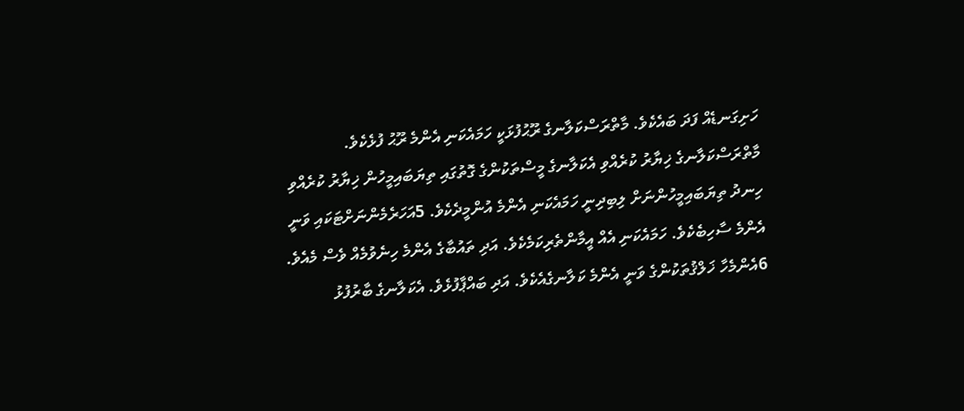ހަށިގަނޑެއް ފަދަ ބައެކެވެ. މާތްރަސްކަލާނގެ ރޫޙުފުޅަކީ ހަމައެކަނި އެންމެ ރޫޙު ފުޅެކެވެ. މާތްރަސްކަލާނގެ ޚިޔާރު ކުރެއްވި އެކަލާނގެ މީސްތަކުންގެ ގޮތުގައި ތިޔަބައިމީހުން ޚިޔާރު ކުރެއްވި ހިނދު ތިޔަބައިމީހުންނަށް ލިބިދިނީ ހަމައެކަނި އެންމެ އުންމީދެކެވެ. 5އަހަރެމެންނަށްޓަކައި ވަނީ އެންމެ ސާހިބެކެވެ. ހަމައެކަނި އެއް އީމާންތެރިކަމެކެވެ. އަދި ތައުބާގެ އެންމެ ހިނެވުމެއް ވެސް މެއެވެ. 6އެންމެހާ ޚަލްޤުތަކުންގެ ވަނީ އެންމެ ކަލާނގެއެކެވެ. އަދި ބައްޕާފުޅެވެ. އެކަލާނގެ ބާރުފުޅު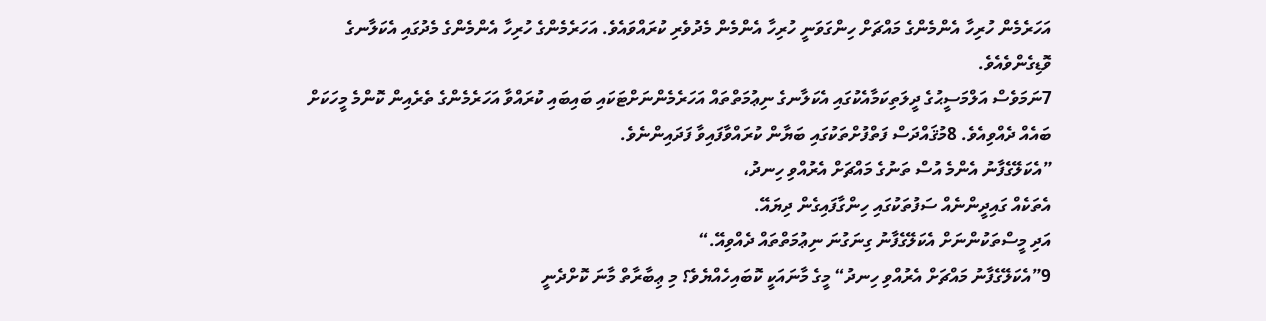އަހަރެމެން ހުރިހާ އެންމެންގެ މައްޗަށް ހިންގަވަނީ ހުރިހާ އެންމެން މެދުވެރި ކުރައްވައެވެ. އަހަރެމެންގެ ހުރިހާ އެންމެންގެ މެދުގައި އެކަލާނގެ ވޮޑިގެންވެއެވެ.
7ނަމަވެސް އަލްމަސީޙުގެ ދީލަތިކަމާއެކުގައި އެކަލާނގެ ނިޢުމަތްތައް އަހަރެމެންނަށްޓަކައި ބައިބައި ކުރައްވާ އަހަރެމެންގެ ތެރެއިން ކޮންމެ މީހަކަށް ބައެއް ދެއްވިއެވެ. 8މުޤައްދަސް ފަތްފުށްތަކުގައި ބަޔާން ކުރައްވާފައިވާ ފަދައިންނެވެ.
”އެކަލޭގެފާނު އެންމެ އުސް ތަނުގެ މައްޗަށް އެރުއްވި ހިނދު،
އެތަކެއް ގައިދީންނެއް ސަފުތަކުގައި ހިންގާފައިގެން ދިޔައޭ.
އަދި މީސްތަކުންނަށް އެކަލޭގެފާނު ގިނަގުނަ ނިޢުމަތްތައް ދެއްވިއޭ.“
9”އެކަލޭގެފާނު މައްޗަށް އެރުއްވި ހިނދު“ މީގެ މާނައަކީ ކޮބައިހެއްޔެވެ؟ މި ޢިބާރާތް މާނަ ކޮށްދެނީ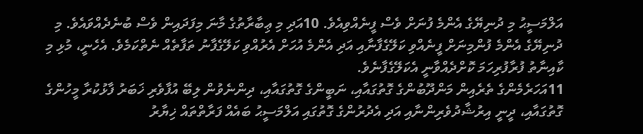އަލްމަސީޙު މި ދުނިޔޭގެ އެންމެ ފުނަށް ވެސް ފީނެއްވިއެވެ. 10އަދި މި ޢިބާރާތުގެ މާނަ މިފަދައިން ވެސް ބުނެދެއްވައެވެ. މި ދުނިޔޭގެ އެންމެ ފުންމިނަށް ފީނެއްވި ކަލޭގެފާނާއި އަދި އެންމެ އުހަށް އެރުއްވި ކަލޭގެފާނު ތަފާތެއް ނެތްކަމެވެ. އެހެނީ، މުޅި މި ކާއިނާތު ފުރާފުރިހަމަ ކޮށްދެއްވާނީ އެކަލޭގެފާނެވެ.
11އަހަރެމެންގެ ތެރެއިން މަންދޫބުންގެ ގޮތުގައާއި، ނަބީންގެ ގޮތުގައާއި، ދިންނެވުން ލިބޭ އުފާވެރި ޚަބަރު ފާޅުކުރާ މީހުންގެ ގޮތުގައާއި، ދީނީ އިރުޝާދުވެރިންނާއި އަދި އެދުރުންގެ ގޮތުގައި އަލްމަސީޙު ބައެއް ފަރާތްތައް ޚިޔާރު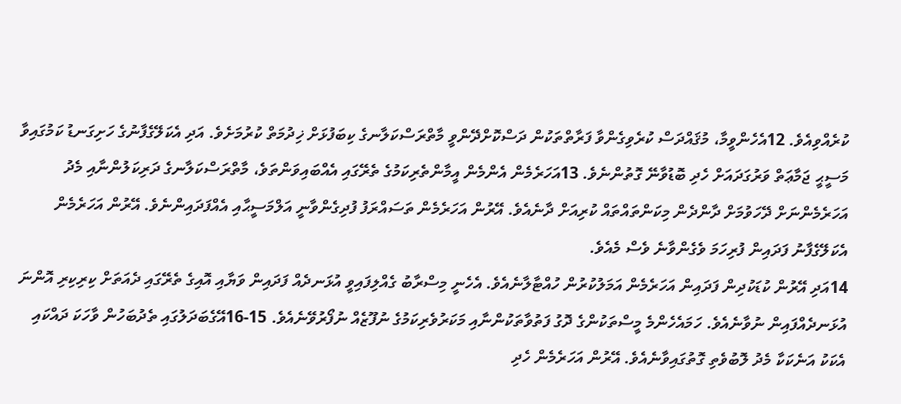ކުރެއްވިއެވެ. 12އެހެންވީމާ، މުޤައްދަސް ކުރެވިގެންވާ ފަރާތްތަކުން ދަސްކޮށްދޭންވީ މާތްރަސްކަލާނގެ ކިބަފުޅަށް ޚިދުމަތް ކުރުމަށެވެ. އަދި އެކަލޭގެފާނުގެ ހަށިގަނޑު ކަމުގައިވާ މަސީޙީ ޖަމާޢަތް ވަރުގަދައަށް ހެދި ބޮޑުވާނޭ ގޮތުންނެވެ. 13އަހަރެމެން އެންމެން އީމާންތެރިކަމުގެ ތެރޭގައި އެއްބައިވަންތަވެ، މާތްރަސްކަލާނގެ ދަރިކަލުންނާއި މެދު އަހަރެމެންނަށް ދޭހަވުމަށް ދާންދެން މިކަންތައްތައް ކުރިއަށް ދާނެއެވެ. އޭރުން އަހަރެމެން ތަސައްރަފު ފުދިގެންވާނީ އަލްމަސީޙާއި އެއްފަދައިންނެވެ. އޭރުން އަހަރެމެން އެކަލޭގެފާނު ފަދައިން ފުރިހަމަ ވެގެންވާނެ ވެސް މެއެވެ.
14އަދި އޭރުން ކުޑަކުދިން ފަދައިން އަހަރެމެން އަމަލުކުރުން ހުއްޓާލާނެއެވެ. އެހެނީ މިސްރާބު ގެއްލިފައިވީ އުޅަނދެއް ފަދައިން ވަޔާއި އޮއިގެ ތެރޭގައި ދެއަތަށް ކިރިކިރި އޮންނަ އުޅަނދެއްފައިން ނުވާނެއެވެ. ހަމައެހެންމެ މީސްތަކުންގެ ދޮގު ފަތުވާތަކުންނާއި މަކަރުވެރިކަމުގެ ނުފޫޒެއް ނުފޯރުވޭނެއެވެ. 15-16އޭގެބަދަލުގައި ތެދުބަހުން ވާހަކަ ދައްކައި އެކަކު އަނެކަކާ މެދު ލޮބުވެތި ގޮތުގައިވާނެއެވެ. އޭރުން އަހަރެމެން ހެދި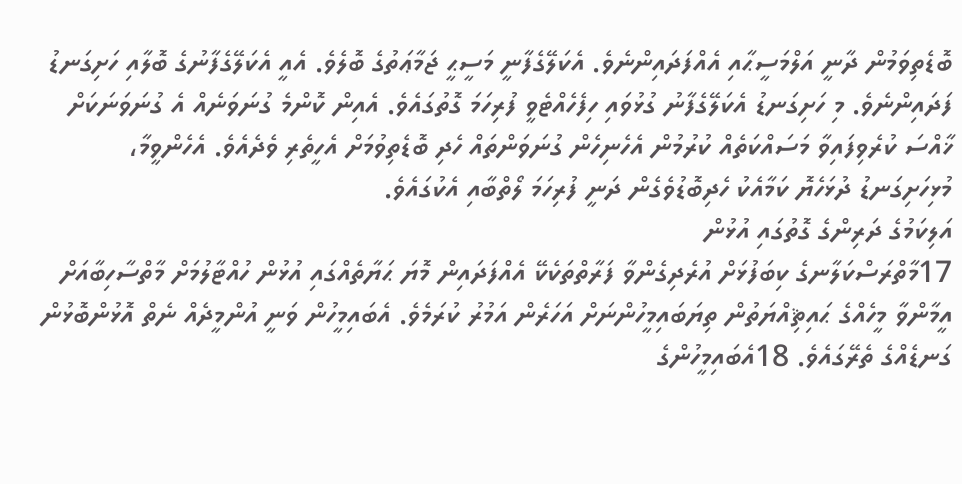ބޮޑެތިވަމުން ދާނީ އަލްމަސީޙާއި އެއްފަދައިންނެވެ. އެކަލޭގެފާނީ މަސީޙީ ޖަމާޢަތުގެ ބޮލެވެ. އެއީ އެކަލޭގެފާނުގެ ބޮލާއި ހަށިގަނޑު ފަދައިންނެވެ. މި ހަށިގަނޑު އެކަލޭގެފާނު ގުޅުވައި ހިފެހެއްޓެވީ ފުރިހަމަ ގޮތުގައެވެ. އެއިން ކޮންމެ ގުނަވަނެއް އެ ގުނަވަނަކަށް ޚާއްސަ ކުރެވިފައިވާ މަސައްކަތެއް ކުރުމުން އެހެނިހެން ގުނަވަންތައް ހެދި ބޮޑެތިވުމަށް އެހީތެރި ވެދެއެވެ. އެހެންވީމާ، މުޅިހަށިގަނޑު ދުޅަހެޔޮ ކަމާއެކު ހެދިބޮޑުވެގެން ދަނީ ފުރިހަމަ ލޯތްބާއި އެކުގައެވެ.
އަލިކަމުގެ ދަރިންގެ ގޮތުގައި އުޅުން
17މާތްރަސްކަލާނގެ ކިބަފުޅަށް އުރެދިގެންވާ ފަރާތްތަކެކޭ އެއްފަދައިން މޮޔަ ޙަޔާތެއްގައި އުޅުން ހުއްޓާލުމަށް މާތްސާހިބާއަށް އީމާންވާ މީހެއްގެ ޙައިޘިއްޔަތުން ތިޔަބައިމީހުންނަށް އަހަރެން އަމުރު ކުރަމެވެ. އެބައިމީހުން ވަނީ އުންމީދެއް ނެތް އޮޅުންބޮޅުން ގަނޑެއްގެ ތެރޭގައެވެ. 18އެބައިމީހުންގެ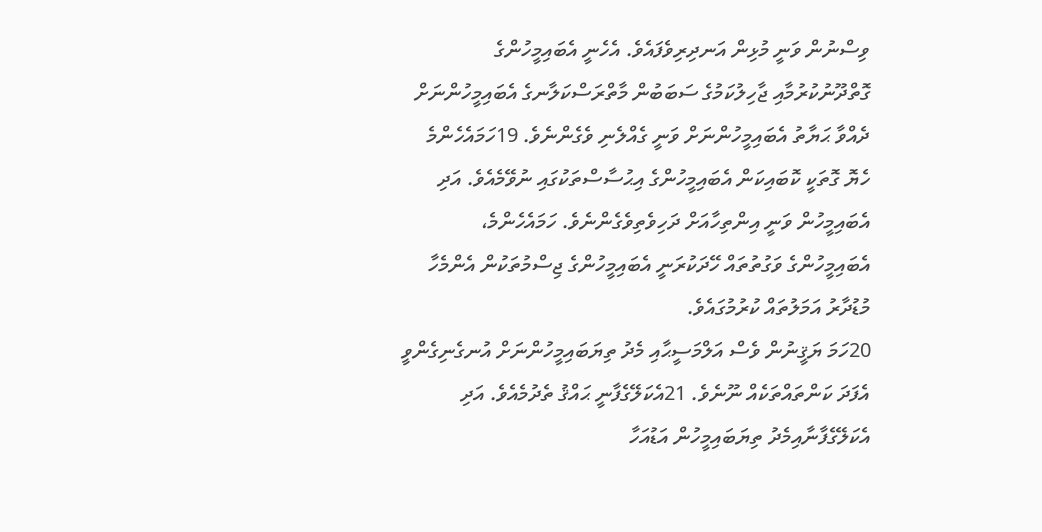ވިސްނުން ވަނީ މުޅިން އަނދިރިވެފައެވެ. އެހެނީ އެބައިމީހުންގެ ގޮތްދޫނުކުރުމާއި ޖާހިލުކަމުގެ ސަބަބުން މާތްރަސްކަލާނގެ އެބައިމީހުންނަށް ދެއްވާ ޙަޔާތު އެބައިމީހުންނަށް ވަނީ ގެއްލެނި ވެގެންނެވެ. 19ހަމައެހެންމެ ހެޔޮ ގޮތަކީ ކޮބައިކަން އެބައިމީހުންގެ އިޙުސާސްތަކުގައި ނުވޭމެއެވެ. އަދި އެބައިމީހުން ވަނީ އިންތިހާއަށް ދަހިވެތިވެގެންނެވެ. ހަމައެހެންމެ، އެބައިމީހުންގެ ވަގުތުތައް ހޭދަކުރަނީ އެބައިމީހުންގެ ޖިސްމުތަކުން އެންމެހާ މުޑުދާރު އަމަލުތައް ކުރުމުގައެވެ.
20ހަމަ ޔަޤީނުން ވެސް އަލްމަސީޙާއި މެދު ތިޔަބައިމީހުންނަށް އުނގެނިގެންވީ އެފަދަ ކަންތައްތަކެއް ނޫނެވެ. 21އެކަލޭގެފާނީ ޙައްޤު ތެދުމެއެވެ. އަދި އެކަލޭގެފާނާއިމެދު ތިޔަބައިމީހުން އަޑުއަހާ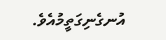އުނގެނިގަތީމުއެވެ.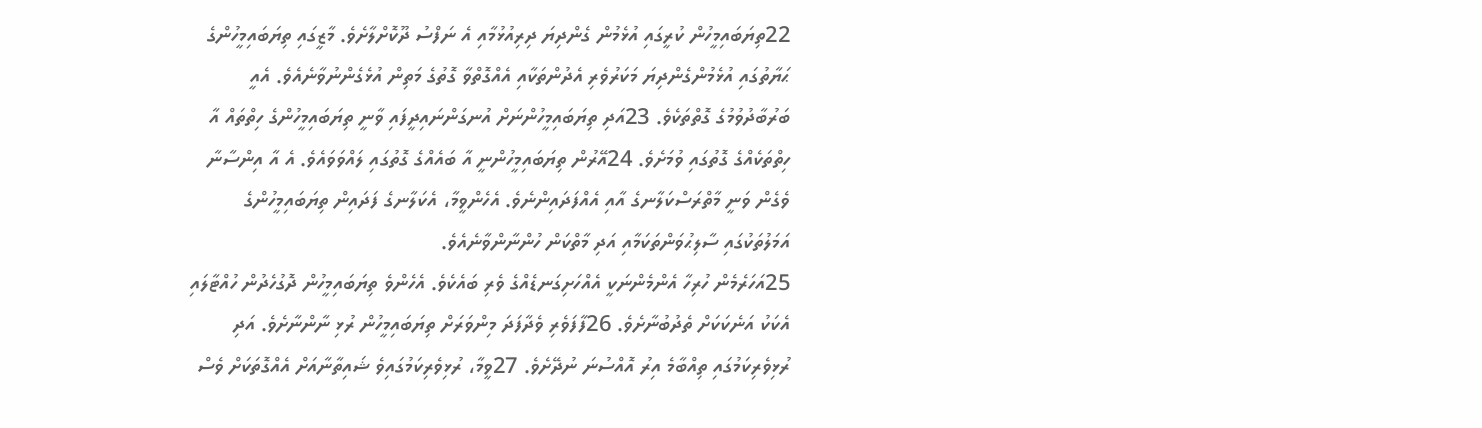22ތިޔަބައިމީހުން ކުރީގައި އުޅެމުން ގެންދިޔަ ދިރިއުޅުމާއި އެ ނަފްސު ދޫކޮށްލާށެވެ. މާޒީގައި ތިޔަބައިމީހުންގެ ޙަޔާތުގައި އުޅެމުންގެންދިޔަ މަކަރުވެރި އެދުންތަކާއި އެއްގޮތްވާ ގޮތުގެ މަތިން އުޅެގެންނުވާނެއެވެ. އެއީ ބަރުބާދުވުމުގެ ގޮތްތަކެވެ. 23އަދި ތިޔަބައިމީހުންނަށް އުނގަންނައިދީފައި ވާނީ ތިޔަބައިމީހުންގެ ހިތްތައް އާ ހިތްތަކެއްގެ ގޮތުގައި ވުމަށެވެ. 24އޭރުން ތިޔަބައިމީހުންނީ އާ ބައެއްގެ ގޮތުގައި ލައްވަވައެވެ. އެ އާ އިންސާނާ ވެގެން ވަނީ މާތްރަސްކަލާނގެ އާއި އެއްފަދައިންނެވެ. އެހެންވީމާ، އެކަލާނގެ ފަދައިން ތިޔަބައިމީހުންގެ އަމަލުތަކުގައި ސާލިޙުވަންތަކަމާއި އަދި މާތްކަން ހުންނާންވާނެއެވެ.
25އަހަރެމެން ހުރިހާ އެންމެންނަކީ އެއްހަށިގަނޑެއްގެ ވެރި ބައެކެވެ. އެހެންވެ ތިޔަބައިމީހުން ދޮގުހެދުން ހުއްޓާލައި އެކަކު އަނެކަކަށް ތެދުބުނާށެވެ. 26ފާފަވެރި ވެދާފަދަ މިންވަރަށް ތިޔަބައިމީހުން ރުޅި ނާންނާށެވެ. އަދި ރުޅިވެރިކަމުގައި ތިއްބާމެ އިރު އޮއްސުނަ ނުދޭށެވެ. 27ވީމާ، ރުޅިވެރިކަމުގައިވެ ޝައިތާނާއަށް އެއްގޮތަކަށް ވެސް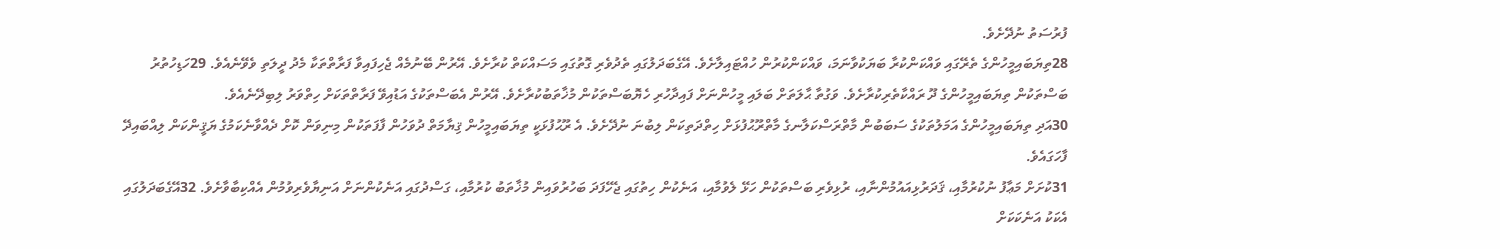ފުރުސަތު ނުދޭށެވެ.
28ތިޔަބައިމީހުންގެ ތެރޭގައި ވައްކަންކުރާ ބަޔަކުވާނަމަ، ވައްކަންކުރުން ހުއްޓައިލާށެވެ. އޭގެބަދަލުގައި ތެދުވެރި ގޮތުގައި މަސައްކަތް ކުރާށެވެ. އޭރުން ބޭނުމެއް ޖެހިފައިވާ ފަރާތްތަކާ މެދު ދީލަތި ވެވޭނެއެވެ. 29ހަޑިހުތުރު ބަސްތަކުން ތިޔަބައިމީހުންގެ ދޫ ރައްކާތެރިކުރާށެވެ. ވަގުތާ ޙާލަތަށް ބަލައި މީހުންނަށް ފައިދާހުރި ހެޔޮބަސްތަކުން މުޚާތަބުކުރާށެވެ. އޭރުން އެބަސްތަކުގެ އަޑުއިވޭ ފަރާތްތަކަށް ހިތްވަރު ލިބިދޭނެއެވެ.
30އަދި ތިޔަބައިމީހުންގެ އަމަލުތަކުގެ ސަބަބުން މާތްރަސްކަލާނގެ މާތްރޫޙުފުޅަށް ހިތްދަތިކަން ލިބުނަ ނުދޭށެވެ. އެ ރޫޙުފުޅަކީ ތިޔަބައިމީހުން ޤިޔާމަތް ދުވަހުން ފާފަތަކުން މިނިވަން ކޮށް ދެއްވާނެކަމުގެ ޔަޤީންކަން ލިއްބައިދޭ ފާހަގައެވެ.
31ކުށަށް މަޢާފު ނުކުރުމާއި، ޤަދަރުޅިއައުމުންނާއި، ރުޅިވެރި ބަސްތަކުން ހަޅޭ ލެވުމާއި، އަނެކުން ހިތުގައި ޖެހޭފަދަ ބަހުރުވައިން މުޚާތަބު ކުރުމާއި، ގަސްދުގައި އަނެކުންނަށް އަނިޔާވެރިވުމުން އެއްކިބާވާށެވެ. 32އޭގެބަދަލުގައި އެކަކު އަނެކަކަށް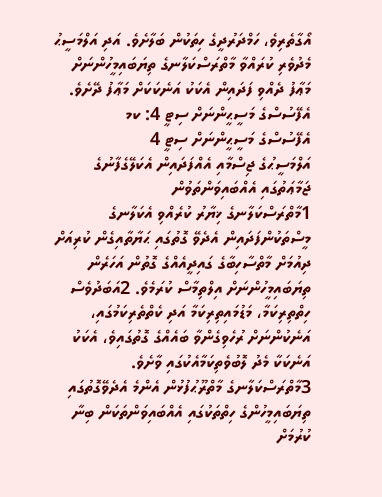އޯގާތެރިވެ، ހަމްދަރުދީގެ ހިތަކުން ބަލާށެވެ. އަދި އަލްމަސީޙު މެދުވެރި ކުރައްވާ މާތްރަސްކަލާނގެ ތިޔަބައިމީހުންނަށް މަޢާފު ދެއްވި ފަދައިން އެކަކު އަނެކަކަށް މަޢާފު ދޭށެވެ.
އެފޭސުސްގެ މަސީޙީންނަށް ސިޓީ 4: ކމ
އެފޭސުސްގެ މަސީޙީންނަށް ސިޓީ 4
އަލްމަސީޙުގެ ޖިސްމާއި އެއްފަދައިން އެކަލޭގެފާނުގެ ޖަމާޢަތުގައި އެއްބައިވަންތަވުން
1މާތްރަސްކަލާނގެ ޚިޔާރު ކުރެއްވި އެކަލާނގެ މީސްތަކުންފަދައިން އެދެވޭ ގޮތުގައި ޙަޔާތާއިގެން ކުރިއަށް ދިއުމަށް މާތްސާހިބާގެ ގައިދީއެއްގެ ގޮތުން އަހަރެން ތިޔަބައިމީހުންނަށް އިލްތިމާސް ކުރަމެވެ. 2އަބަދުވެސް ހިތްތިރިކަމާ، މަޑުމައިތިރިކަމާ އަދި ކެތްތެރިކަމުގައި، އަނެކުންނަށް ރުހެވިގެންވާ ބައެއްގެ ގޮތުގައިވެ، އެކަކު އަނެކަކާ މެދު ލޮބުވެތިކަމާއެކުގައި ވާށެވެ. 3މާތްރަސްކަލާނގެ މާތްރޫޙުފުޅުން އެންމެ އެދެވޭގޮތުގައި ތިޔަބައިމީހުންގެ ހިތްތަކުގައި އެއްބައިވަންތަކަން ބިނާ ކުރުމަށް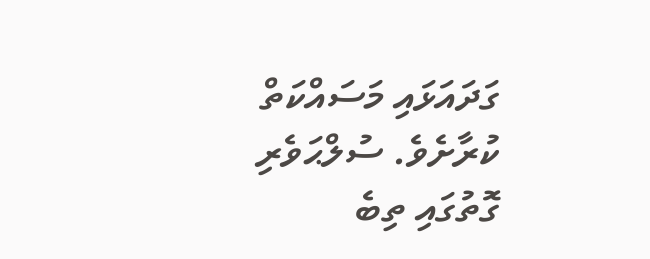ގަދައަޅައި މަސައްކަތް ކުރާށެވެ. ސުލްޙަވެރި ގޮތުގައި ތިބެ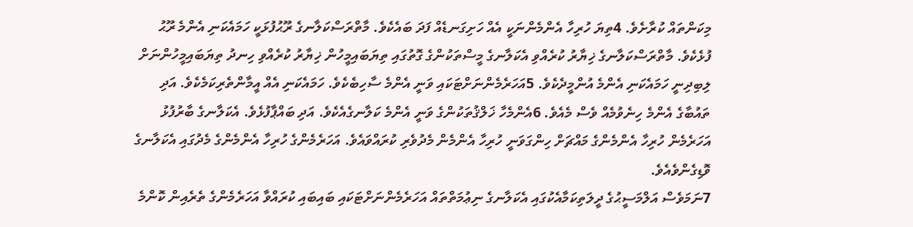މިކަންތައް ކުރާށެވެ. 4ތިޔަ ހުރިހާ އެންމެންނަކީ އެއް ހަށިގަނޑެއް ފަދަ ބައެކެވެ. މާތްރަސްކަލާނގެ ރޫޙުފުޅަކީ ހަމައެކަނި އެންމެ ރޫޙު ފުޅެކެވެ. މާތްރަސްކަލާނގެ ޚިޔާރު ކުރެއްވި އެކަލާނގެ މީސްތަކުންގެ ގޮތުގައި ތިޔަބައިމީހުން ޚިޔާރު ކުރެއްވި ހިނދު ތިޔަބައިމީހުންނަށް ލިބިދިނީ ހަމައެކަނި އެންމެ އުންމީދެކެވެ. 5އަހަރެމެންނަށްޓަކައި ވަނީ އެންމެ ސާހިބެކެވެ. ހަމައެކަނި އެއް އީމާންތެރިކަމެކެވެ. އަދި ތައުބާގެ އެންމެ ހިނެވުމެއް ވެސް މެއެވެ. 6އެންމެހާ ޚަލްޤުތަކުންގެ ވަނީ އެންމެ ކަލާނގެއެކެވެ. އަދި ބައްޕާފުޅެވެ. އެކަލާނގެ ބާރުފުޅު އަހަރެމެން ހުރިހާ އެންމެންގެ މައްޗަށް ހިންގަވަނީ ހުރިހާ އެންމެން މެދުވެރި ކުރައްވައެވެ. އަހަރެމެންގެ ހުރިހާ އެންމެންގެ މެދުގައި އެކަލާނގެ ވޮޑިގެންވެއެވެ.
7ނަމަވެސް އަލްމަސީޙުގެ ދީލަތިކަމާއެކުގައި އެކަލާނގެ ނިޢުމަތްތައް އަހަރެމެންނަށްޓަކައި ބައިބައި ކުރައްވާ އަހަރެމެންގެ ތެރެއިން ކޮންމެ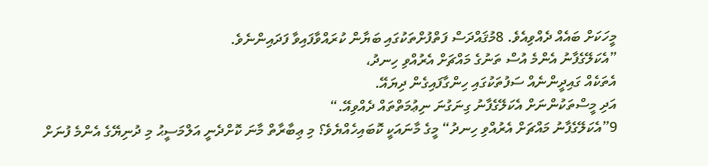މީހަކަށް ބައެއް ދެއްވިއެވެ. 8މުޤައްދަސް ފަތްފުށްތަކުގައި ބަޔާން ކުރައްވާފައިވާ ފަދައިންނެވެ.
”އެކަލޭގެފާނު އެންމެ އުސް ތަނުގެ މައްޗަށް އެރުއްވި ހިނދު،
އެތަކެއް ގައިދީންނެއް ސަފުތަކުގައި ހިންގާފައިގެން ދިޔައޭ.
އަދި މީސްތަކުންނަށް އެކަލޭގެފާނު ގިނަގުނަ ނިޢުމަތްތައް ދެއްވިއޭ.“
9”އެކަލޭގެފާނު މައްޗަށް އެރުއްވި ހިނދު“ މީގެ މާނައަކީ ކޮބައިހެއްޔެވެ؟ މި ޢިބާރާތް މާނަ ކޮށްދެނީ އަލްމަސީޙު މި ދުނިޔޭގެ އެންމެ ފުނަށް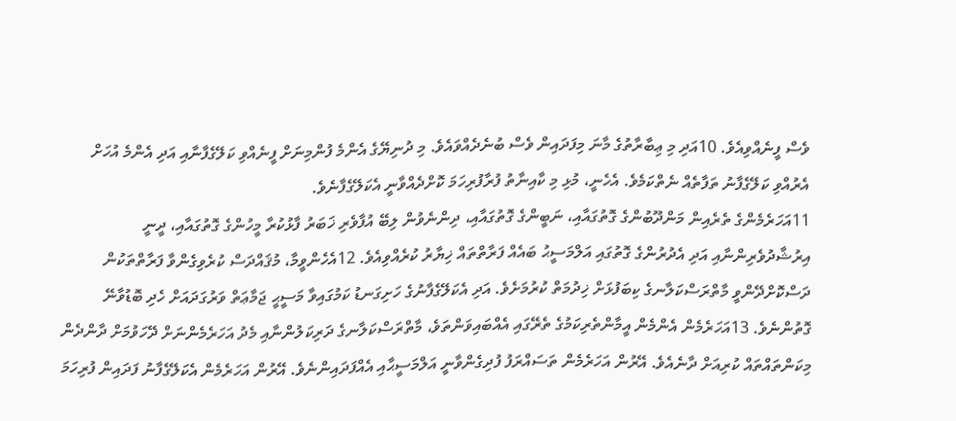ވެސް ފީނެއްވިއެވެ. 10އަދި މި ޢިބާރާތުގެ މާނަ މިފަދައިން ވެސް ބުނެދެއްވައެވެ. މި ދުނިޔޭގެ އެންމެ ފުންމިނަށް ފީނެއްވި ކަލޭގެފާނާއި އަދި އެންމެ އުހަށް އެރުއްވި ކަލޭގެފާނު ތަފާތެއް ނެތްކަމެވެ. އެހެނީ، މުޅި މި ކާއިނާތު ފުރާފުރިހަމަ ކޮށްދެއްވާނީ އެކަލޭގެފާނެވެ.
11އަހަރެމެންގެ ތެރެއިން މަންދޫބުންގެ ގޮތުގައާއި، ނަބީންގެ ގޮތުގައާއި، ދިންނެވުން ލިބޭ އުފާވެރި ޚަބަރު ފާޅުކުރާ މީހުންގެ ގޮތުގައާއި، ދީނީ އިރުޝާދުވެރިންނާއި އަދި އެދުރުންގެ ގޮތުގައި އަލްމަސީޙު ބައެއް ފަރާތްތައް ޚިޔާރު ކުރެއްވިއެވެ. 12އެހެންވީމާ، މުޤައްދަސް ކުރެވިގެންވާ ފަރާތްތަކުން ދަސްކޮށްދޭންވީ މާތްރަސްކަލާނގެ ކިބަފުޅަށް ޚިދުމަތް ކުރުމަށެވެ. އަދި އެކަލޭގެފާނުގެ ހަށިގަނޑު ކަމުގައިވާ މަސީޙީ ޖަމާޢަތް ވަރުގަދައަށް ހެދި ބޮޑުވާނޭ ގޮތުންނެވެ. 13އަހަރެމެން އެންމެން އީމާންތެރިކަމުގެ ތެރޭގައި އެއްބައިވަންތަވެ، މާތްރަސްކަލާނގެ ދަރިކަލުންނާއި މެދު އަހަރެމެންނަށް ދޭހަވުމަށް ދާންދެން މިކަންތައްތައް ކުރިއަށް ދާނެއެވެ. އޭރުން އަހަރެމެން ތަސައްރަފު ފުދިގެންވާނީ އަލްމަސީޙާއި އެއްފަދައިންނެވެ. އޭރުން އަހަރެމެން އެކަލޭގެފާނު ފަދައިން ފުރިހަމަ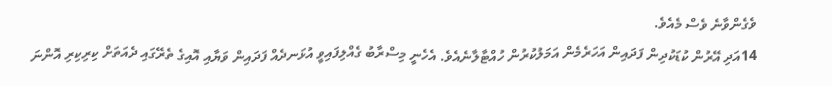ވެގެންވާނެ ވެސް މެއެވެ.
14އަދި އޭރުން ކުޑަކުދިން ފަދައިން އަހަރެމެން އަމަލުކުރުން ހުއްޓާލާނެއެވެ. އެހެނީ މިސްރާބު ގެއްލިފައިވީ އުޅަނދެއް ފަދައިން ވަޔާއި އޮއިގެ ތެރޭގައި ދެއަތަށް ކިރިކިރި އޮންނަ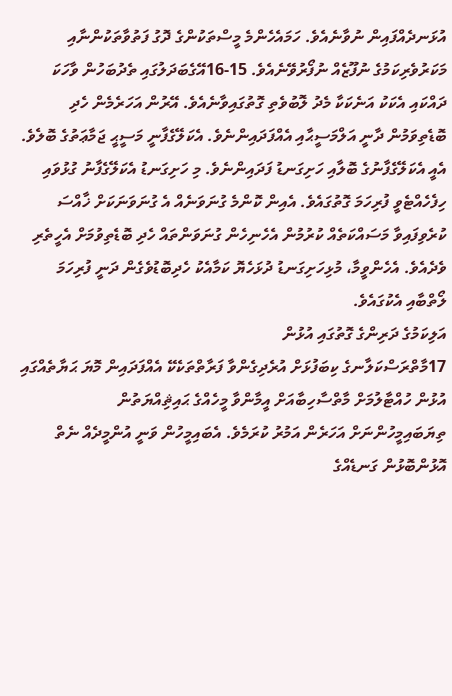އުޅަނދެއްފައިން ނުވާނެއެވެ. ހަމައެހެންމެ މީސްތަކުންގެ ދޮގު ފަތުވާތަކުންނާއި މަކަރުވެރިކަމުގެ ނުފޫޒެއް ނުފޯރުވޭނެއެވެ. 15-16އޭގެބަދަލުގައި ތެދުބަހުން ވާހަކަ ދައްކައި އެކަކު އަނެކަކާ މެދު ލޮބުވެތި ގޮތުގައިވާނެއެވެ. އޭރުން އަހަރެމެން ހެދި ބޮޑެތިވަމުން ދާނީ އަލްމަސީޙާއި އެއްފަދައިންނެވެ. އެކަލޭގެފާނީ މަސީޙީ ޖަމާޢަތުގެ ބޮލެވެ. އެއީ އެކަލޭގެފާނުގެ ބޮލާއި ހަށިގަނޑު ފަދައިންނެވެ. މި ހަށިގަނޑު އެކަލޭގެފާނު ގުޅުވައި ހިފެހެއްޓެވީ ފުރިހަމަ ގޮތުގައެވެ. އެއިން ކޮންމެ ގުނަވަނެއް އެ ގުނަވަނަކަށް ޚާއްސަ ކުރެވިފައިވާ މަސައްކަތެއް ކުރުމުން އެހެނިހެން ގުނަވަންތައް ހެދި ބޮޑެތިވުމަށް އެހީތެރި ވެދެއެވެ. އެހެންވީމާ، މުޅިހަށިގަނޑު ދުޅަހެޔޮ ކަމާއެކު ހެދިބޮޑުވެގެން ދަނީ ފުރިހަމަ ލޯތްބާއި އެކުގައެވެ.
އަލިކަމުގެ ދަރިންގެ ގޮތުގައި އުޅުން
17މާތްރަސްކަލާނގެ ކިބަފުޅަށް އުރެދިގެންވާ ފަރާތްތަކެކޭ އެއްފަދައިން މޮޔަ ޙަޔާތެއްގައި އުޅުން ހުއްޓާލުމަށް މާތްސާހިބާއަށް އީމާންވާ މީހެއްގެ ޙައިޘިއްޔަތުން ތިޔަބައިމީހުންނަށް އަހަރެން އަމުރު ކުރަމެވެ. އެބައިމީހުން ވަނީ އުންމީދެއް ނެތް އޮޅުންބޮޅުން ގަނޑެއްގެ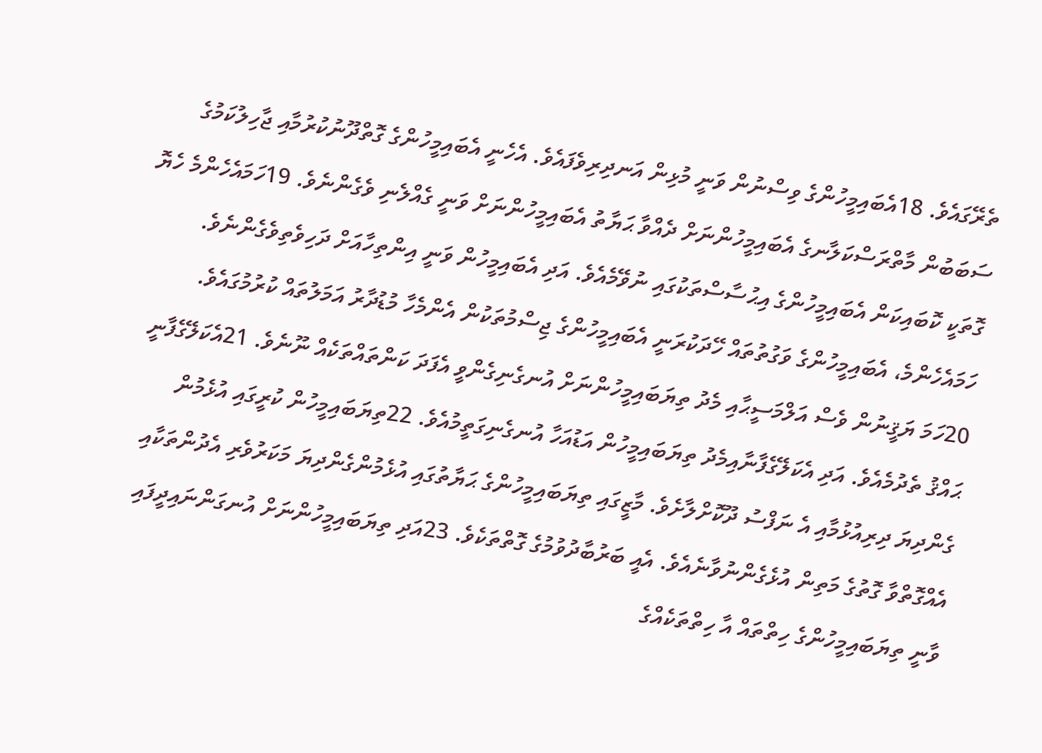ތެރޭގައެވެ. 18އެބައިމީހުންގެ ވިސްނުން ވަނީ މުޅިން އަނދިރިވެފައެވެ. އެހެނީ އެބައިމީހުންގެ ގޮތްދޫނުކުރުމާއި ޖާހިލުކަމުގެ ސަބަބުން މާތްރަސްކަލާނގެ އެބައިމީހުންނަށް ދެއްވާ ޙަޔާތު އެބައިމީހުންނަށް ވަނީ ގެއްލެނި ވެގެންނެވެ. 19ހަމައެހެންމެ ހެޔޮ ގޮތަކީ ކޮބައިކަން އެބައިމީހުންގެ އިޙުސާސްތަކުގައި ނުވޭމެއެވެ. އަދި އެބައިމީހުން ވަނީ އިންތިހާއަށް ދަހިވެތިވެގެންނެވެ. ހަމައެހެންމެ، އެބައިމީހުންގެ ވަގުތުތައް ހޭދަކުރަނީ އެބައިމީހުންގެ ޖިސްމުތަކުން އެންމެހާ މުޑުދާރު އަމަލުތައް ކުރުމުގައެވެ.
20ހަމަ ޔަޤީނުން ވެސް އަލްމަސީޙާއި މެދު ތިޔަބައިމީހުންނަށް އުނގެނިގެންވީ އެފަދަ ކަންތައްތަކެއް ނޫނެވެ. 21އެކަލޭގެފާނީ ޙައްޤު ތެދުމެއެވެ. އަދި އެކަލޭގެފާނާއިމެދު ތިޔަބައިމީހުން އަޑުއަހާ އުނގެނިގަތީމުއެވެ. 22ތިޔަބައިމީހުން ކުރީގައި އުޅެމުން ގެންދިޔަ ދިރިއުޅުމާއި އެ ނަފްސު ދޫކޮށްލާށެވެ. މާޒީގައި ތިޔަބައިމީހުންގެ ޙަޔާތުގައި އުޅެމުންގެންދިޔަ މަކަރުވެރި އެދުންތަކާއި އެއްގޮތްވާ ގޮތުގެ މަތިން އުޅެގެންނުވާނެއެވެ. އެއީ ބަރުބާދުވުމުގެ ގޮތްތަކެވެ. 23އަދި ތިޔަބައިމީހުންނަށް އުނގަންނައިދީފައި ވާނީ ތިޔަބައިމީހުންގެ ހިތްތައް އާ ހިތްތަކެއްގެ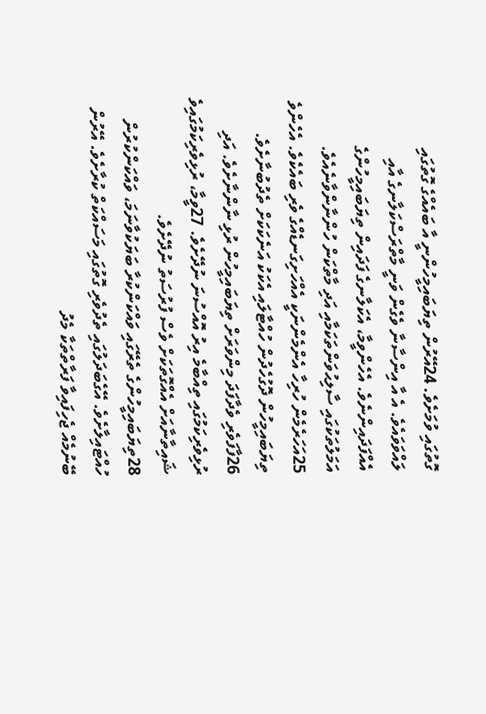ގޮތުގައި ވުމަށެވެ. 24އޭރުން ތިޔަބައިމީހުންނީ އާ ބައެއްގެ ގޮތުގައި ލައްވަވައެވެ. އެ އާ އިންސާނާ ވެގެން ވަނީ މާތްރަސްކަލާނގެ އާއި އެއްފަދައިންނެވެ. އެހެންވީމާ، އެކަލާނގެ ފަދައިން ތިޔަބައިމީހުންގެ އަމަލުތަކުގައި ސާލިޙުވަންތަކަމާއި އަދި މާތްކަން ހުންނާންވާނެއެވެ.
25އަހަރެމެން ހުރިހާ އެންމެންނަކީ އެއްހަށިގަނޑެއްގެ ވެރި ބައެކެވެ. އެހެންވެ ތިޔަބައިމީހުން ދޮގުހެދުން ހުއްޓާލައި އެކަކު އަނެކަކަށް ތެދުބުނާށެވެ. 26ފާފަވެރި ވެދާފަދަ މިންވަރަށް ތިޔަބައިމީހުން ރުޅި ނާންނާށެވެ. އަދި ރުޅިވެރިކަމުގައި ތިއްބާމެ އިރު އޮއްސުނަ ނުދޭށެވެ. 27ވީމާ، ރުޅިވެރިކަމުގައިވެ ޝައިތާނާއަށް އެއްގޮތަކަށް ވެސް ފުރުސަތު ނުދޭށެވެ.
28ތިޔަބައިމީހުންގެ ތެރޭގައި ވައްކަންކުރާ ބަޔަކުވާނަމަ، ވައްކަންކުރުން ހުއްޓައިލާށެވެ. އޭގެބަދަލުގައި ތެދުވެރި ގޮތުގައި މަސައްކަތް ކުރާށެވެ. އޭރުން ބޭނުމެއް ޖެހިފައިވާ ފަރާތްތަކާ މެދު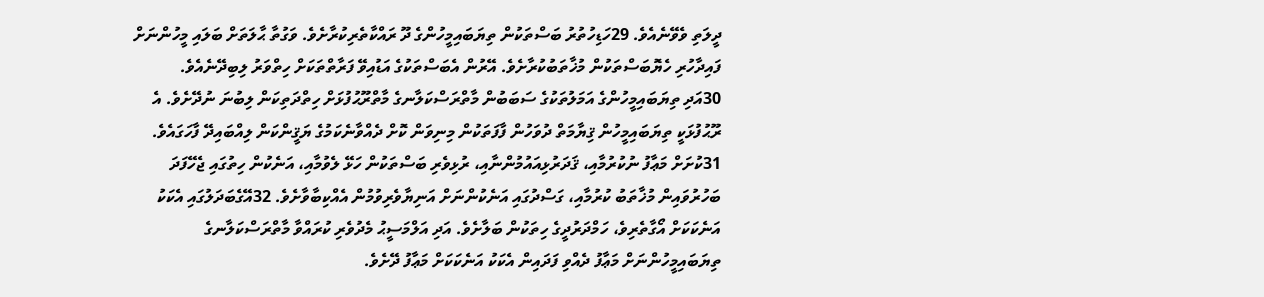ދީލަތި ވެވޭނެއެވެ. 29ހަޑިހުތުރު ބަސްތަކުން ތިޔަބައިމީހުންގެ ދޫ ރައްކާތެރިކުރާށެވެ. ވަގުތާ ޙާލަތަށް ބަލައި މީހުންނަށް ފައިދާހުރި ހެޔޮބަސްތަކުން މުޚާތަބުކުރާށެވެ. އޭރުން އެބަސްތަކުގެ އަޑުއިވޭ ފަރާތްތަކަށް ހިތްވަރު ލިބިދޭނެއެވެ.
30އަދި ތިޔަބައިމީހުންގެ އަމަލުތަކުގެ ސަބަބުން މާތްރަސްކަލާނގެ މާތްރޫޙުފުޅަށް ހިތްދަތިކަން ލިބުނަ ނުދޭށެވެ. އެ ރޫޙުފުޅަކީ ތިޔަބައިމީހުން ޤިޔާމަތް ދުވަހުން ފާފަތަކުން މިނިވަން ކޮށް ދެއްވާނެކަމުގެ ޔަޤީންކަން ލިއްބައިދޭ ފާހަގައެވެ.
31ކުށަށް މަޢާފު ނުކުރުމާއި، ޤަދަރުޅިއައުމުންނާއި، ރުޅިވެރި ބަސްތަކުން ހަޅޭ ލެވުމާއި، އަނެކުން ހިތުގައި ޖެހޭފަދަ ބަހުރުވައިން މުޚާތަބު ކުރުމާއި، ގަސްދުގައި އަނެކުންނަށް އަނިޔާވެރިވުމުން އެއްކިބާވާށެވެ. 32އޭގެބަދަލުގައި އެކަކު އަނެކަކަށް އޯގާތެރިވެ، ހަމްދަރުދީގެ ހިތަކުން ބަލާށެވެ. އަދި އަލްމަސީޙު މެދުވެރި ކުރައްވާ މާތްރަސްކަލާނގެ ތިޔަބައިމީހުންނަށް މަޢާފު ދެއްވި ފަދައިން އެކަކު އަނެކަކަށް މަޢާފު ދޭށެވެ.